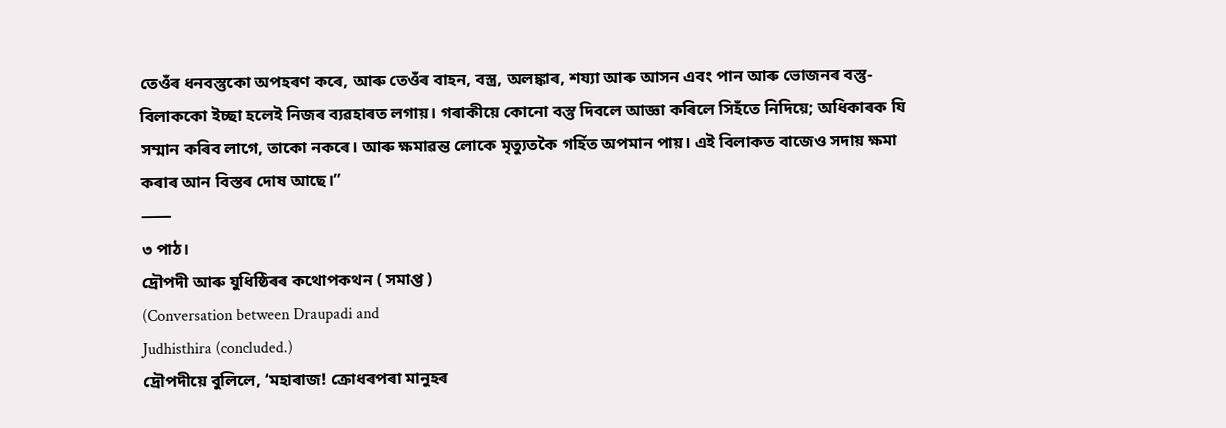তেওঁৰ ধনবস্তুকো অপহৰণ কৰে, আৰু তেওঁৰ বাহন, বস্ত্ৰ, অলঙ্কাৰ, শয্যা আৰু আসন এবং পান আৰু ভোজনৰ বস্তু-বিলাককো ইচ্ছা হলেই নিজৰ ব্যৱহাৰত লগায়। গৰাকীয়ে কোনো বস্তু দিবলে আজ্ঞা কৰিলে সিহঁতে নিদিয়ে; অধিকাৰক যি সম্মান কৰিব লাগে, তাকো নকৰে। আৰু ক্ষমাৱন্ত লোকে মৃত্যুতকৈ গৰ্হিত অপমান পায়। এই বিলাকত বাজেও সদায় ক্ষমা কৰাৰ আন বিস্তৰ দোষ আছে।”
⸺
৩ পাঠ।
দ্ৰৌপদী আৰু যুধিষ্ঠিৰৰ কথোপকথন ( সমাপ্ত )
(Conversation between Draupadi and
Judhisthira (concluded.)
দ্ৰৌপদীয়ে বুলিলে, ‘মহাৰাজ! ক্ৰোধৰপৰা মানুহৰ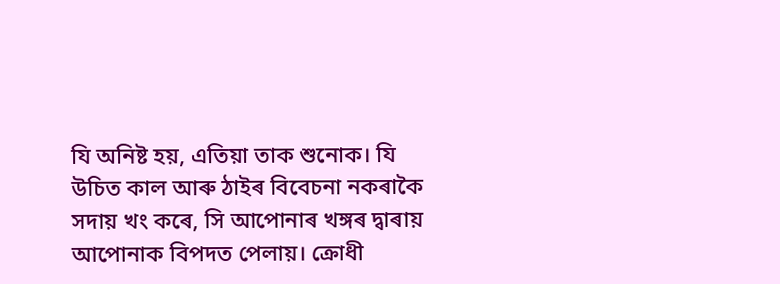যি অনিষ্ট হয়, এতিয়া তাক শুনোক। যি উচিত কাল আৰু ঠাইৰ বিবেচনা নকৰাকৈ সদায় খং কৰে, সি আপোনাৰ খঙ্গৰ দ্বাৰায় আপোনাক বিপদত পেলায়। ক্ৰোধী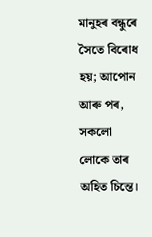মানুহৰ বন্ধুৰে সৈতে বিৰোধ হয়; আপোন আৰু পৰ, সকলো লোকে তাৰ অহিত চিন্তে।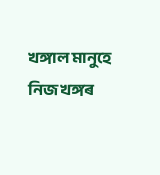খঙ্গাল মানুহে নিজ খঙ্গৰ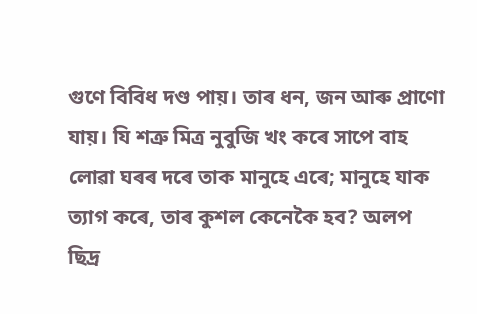গুণে বিবিধ দণ্ড পায়। তাৰ ধন, জন আৰু প্ৰাণো যায়। যি শত্ৰু মিত্ৰ নুবুজি খং কৰে সাপে বাহ লোৱা ঘৰৰ দৰে তাক মানুহে এৰে; মানুহে যাক ত্যাগ কৰে, তাৰ কুশল কেনেকৈ হব? অলপ ছিদ্ৰ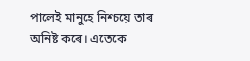পালেই মানুহে নিশ্চয়ে তাৰ অনিষ্ট কৰে। এতেকে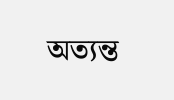অত্যন্ত